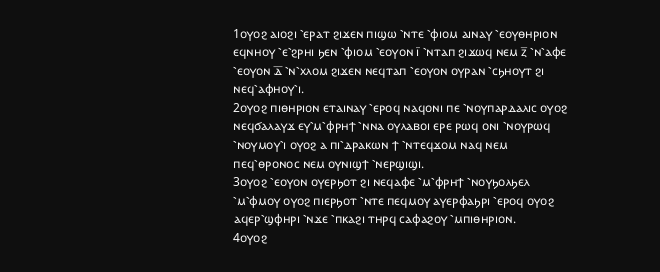1ⲟⲩⲟϩ ⲁⲓⲟϩⲓ ⳿ⲉⲣⲁⲧ ϩⲓϫⲉⲛ ⲡⲓϣⲱ ⳿ⲛⲧⲉ ⳿ⲫⲓⲟⲙ ⲁⲓⲛⲁⲩ ⳿ⲉⲟⲩⲑⲏⲣⲓⲟⲛ ⲉϥⲛⲏⲟⲩ ⳿ⲉ⳿ϩⲣⲏⲓ ϧⲉⲛ ⳿ⲫⲓⲟⲙ ⳿ⲉⲟⲩⲟⲛ ⲓ̅ ⳿ⲛⲧⲁⲡ ϩⲓϫⲱϥ ⲛⲉⲙ ⲍ̅ ⳿ⲛ⳿ⲁⲫⲉ ⳿ⲉⲟⲩⲟⲛ ⲇ̅ ⳿ⲛ⳿ⲭⲗⲟⲙ ϩⲓϫⲉⲛ ⲛⲉϥⲧⲁⲡ ⳿ⲉⲟⲩⲟⲛ ⲟⲩⲣⲁⲛ ⳿ⲥϧⲏⲟⲩⲧ ϩⲓ ⲛⲉϥ⳿ⲁⲫⲏⲟⲩ⳿ⲓ.
2ⲟⲩⲟϩ ⲡⲓⲑⲏⲣⲓⲟⲛ ⲉⲧⲁⲓⲛⲁⲩ ⳿ⲉⲣⲟϥ ⲛⲁϥⲟⲛⲓ ⲡⲉ ⳿ⲛⲟⲩⲡⲁⲣⲇⲁⲗⲓⲥ ⲟⲩⲟϩ ⲛⲉϥϭⲁⲗⲁⲩϫ ⲉⲩ⳿ⲙ⳿ⲫⲣⲏϯ ⳿ⲛⲛⲁ ⲟⲩⲗⲁⲃⲟⲓ ⲉⲣⲉ ⲣⲱϥ ⲟⲛⲓ ⳿ⲛⲟⲩⲣⲱϥ ⳿ⲛⲟⲩⲙⲟⲩ⳿ⲓ ⲟⲩⲟϩ ⲁ ⲡⲓ⳿ⲇⲣⲁⲕⲱⲛ ϯ ⳿ⲛⲧⲉϥϫⲟⲙ ⲛⲁϥ ⲛⲉⲙ ⲡⲉϥ⳿ⲑⲣⲟⲛⲟⲥ ⲛⲉⲙ ⲟⲩⲛⲓϣϯ ⳿ⲛⲉⲣϣⲓϣⲓ.
3ⲟⲩⲟϩ ⳿ⲉⲟⲩⲟⲛ ⲟⲩⲉⲣϧⲟⲧ ϩⲓ ⲛⲉϥⲁⲫⲉ ⳿ⲙ⳿ⲫⲣⲏϯ ⳿ⲛⲟⲩϧⲟⲗϧⲉⲗ ⳿ⲙ⳿ⲫⲙⲟⲩ ⲟⲩⲟϩ ⲡⲓⲉⲣϧⲟⲧ ⳿ⲛⲧⲉ ⲡⲉϥⲙⲟⲩ ⲁⲩⲉⲣⲫⲁϧⲣⲓ ⳿ⲉⲣⲟϥ ⲟⲩⲟϩ ⲁϥⲉⲣ⳿ϣⲫⲏⲣⲓ ⳿ⲛϫⲉ ⳿ⲡⲕⲁϩⲓ ⲧⲏⲣϥ ⲥⲁⲫⲁϩⲟⲩ ⳿ⲙⲡⲓⲑⲏⲣⲓⲟⲛ.
4ⲟⲩⲟϩ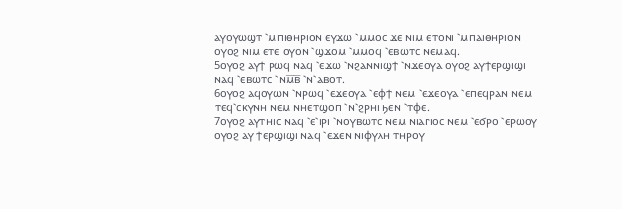ⲁⲩⲟⲩⲱϣⲧ ⳿ⲙⲡⲓⲑⲏⲣⲓⲟⲛ ⲉⲩϫⲱ ⳿ⲙⲙⲟⲥ ϫⲉ ⲛⲓⲙ ⲉⲧⲟⲛⲓ ⳿ⲙⲡⲁⲓⲑⲏⲣⲓⲟⲛ ⲟⲩⲟϩ ⲛⲓⲙ ⲉⲧⲉ ⲟⲩⲟⲛ ⳿ϣϫⲟⲙ ⳿ⲙⲙⲟϥ ⳿ⲉⲃⲱⲧⲥ ⲛⲉⲙⲁϥ.
5ⲟⲩⲟϩ ⲁⲩϯ ⲣⲱϥ ⲛⲁϥ ⳿ⲉϫⲱ ⳿ⲛϩⲁⲛⲛⲓϣϯ ⳿ⲛϫⲉⲟⲩⲁ ⲟⲩⲟϩ ⲁⲩϯⲉⲣϣⲓϣⲓ ⲛⲁϥ ⳿ⲉⲃⲱⲧⲥ ⳿ⲛⲙ̅ⲃ̅ ⳿ⲛ⳿ⲁⲃⲟⲧ.
6ⲟⲩⲟϩ ⲁϥⲟⲩⲱⲛ ⳿ⲛⲣⲱϥ ⳿ⲉϫⲉⲟⲩⲁ ⳿ⲉⲫϯ ⲛⲉⲙ ⳿ⲉϫⲉⲟⲩⲁ ⳿ⲉⲡⲉϥⲣⲁⲛ ⲛⲉⲙ ⲧⲉϥ⳿ⲥⲕⲩⲛⲏ ⲛⲉⲙ ⲛⲏⲉⲧϣⲟⲡ ⳿ⲛ⳿ϩⲣⲏⲓ ϧⲉⲛ ⳿ⲧⲫⲉ.
7ⲟⲩⲟϩ ⲁⲩⲧⲏⲓⲥ ⲛⲁϥ ⳿ⲉ⳿ⲓⲣⲓ ⳿ⲛⲟⲩⲃⲱⲧⲥ ⲛⲉⲙ ⲛⲓⲁⲅⲓⲟⲥ ⲛⲉⲙ ⳿ⲉϭⲣⲟ ⳿ⲉⲣⲱⲟⲩ ⲟⲩⲟϩ ⲁⲩ ϯⲉⲣϣⲓϣⲓ ⲛⲁϥ ⳿ⲉϫⲉⲛ ⲛⲓⲫⲩⲗⲏ ⲧⲏⲣⲟⲩ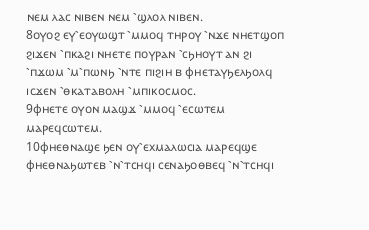ⲛⲉⲙ ⲗⲁⲥ ⲛⲓⲃⲉⲛ ⲛⲉⲙ ⳿ϣⲗⲟⲗ ⲛⲓⲃⲉⲛ.
8ⲟⲩⲟϩ ⲉⲩ⳿ⲉⲟⲩⲱϣⲧ ⳿ⲙⲙⲟϥ ⲧⲏⲣⲟⲩ ⳿ⲛϫⲉ ⲛⲏⲉⲧϣⲟⲡ ϩⲓϫⲉⲛ ⳿ⲡⲕⲁϩⲓ ⲛⲏⲉⲧⲉ ⲡⲟⲩⲣⲁⲛ ⳿ⲥϧⲏⲟⲩⲧ ⲁⲛ ϩⲓ ⳿ⲡϫⲱⲙ ⳿ⲙ⳿ⲡⲱⲛϧ ⳿ⲛⲧⲉ ⲡⲓϩⲓⲏ ⲃ ⲫⲏⲉⲧⲁⲩϧⲉⲗϧⲟⲗϥ ⲓⲥϫⲉⲛ ⳿ⲑⲕⲁⲧⲁⲃⲟⲗⲏ ⳿ⲙⲡⲓⲕⲟⲥⲙⲟⲥ.
9ⲫⲏⲉⲧⲉ ⲟⲩⲟⲛ ⲙⲁϣϫ ⳿ⲙⲙⲟϥ ⳿ⲉⲥⲱⲧⲉⲙ ⲙⲁⲣⲉϥⲥⲱⲧⲉⲙ.
10ⲫⲏⲉⲑⲛⲁϣⲉ ϧⲉⲛ ⲟⲩ⳿ⲉⲭⲙⲁⲗⲱⲥⲓⲁ ⲙⲁⲣⲉϥϣⲉ ⲫⲏⲉⲑⲛⲁϧⲱⲧⲉⲃ ⳿ⲛ⳿ⲧⲥⲏϥⲓ ⲥⲉⲛⲁϧⲟⲑⲃⲉϥ ⳿ⲛ⳿ⲧⲥⲏϥⲓ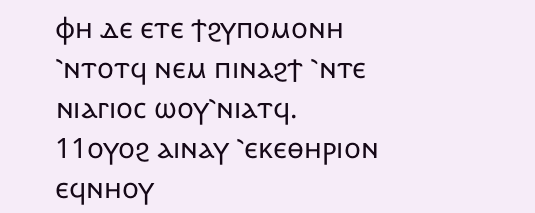ⲫⲏ ⲇⲉ ⲉⲧⲉ ϯϩⲩⲡⲟⲙⲟⲛⲏ ⳿ⲛⲧⲟⲧϥ ⲛⲉⲙ ⲡⲓⲛⲁϩϯ ⳿ⲛⲧⲉ ⲛⲓⲁⲅⲓⲟⲥ ⲱⲟⲩ⳿ⲛⲓⲁⲧϥ.
11ⲟⲩⲟϩ ⲁⲓⲛⲁⲩ ⳿ⲉⲕⲉⲑⲏⲣⲓⲟⲛ ⲉϥⲛⲏⲟⲩ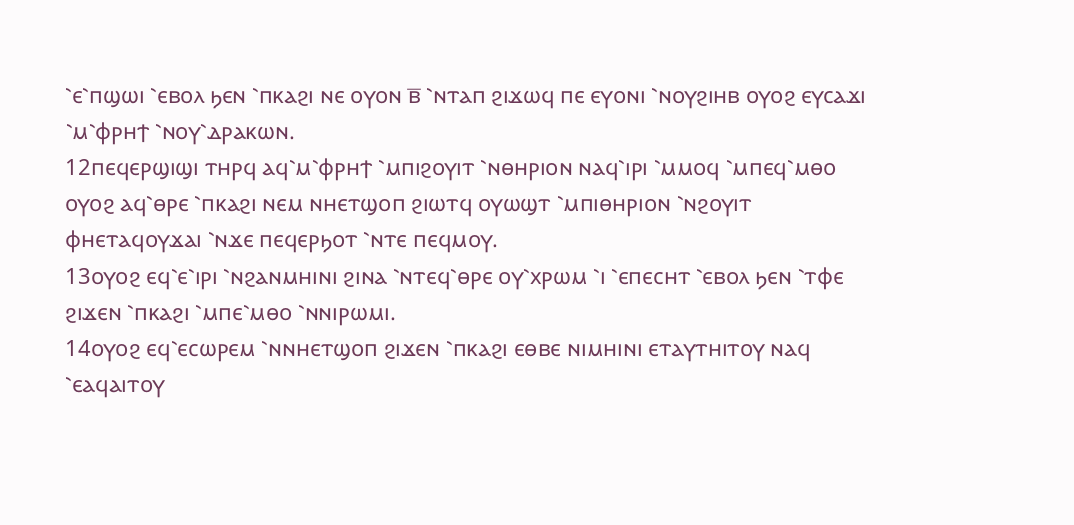⳿ⲉ⳿ⲡϣⲱⲓ ⳿ⲉⲃⲟⲗ ϧⲉⲛ ⳿ⲡⲕⲁϩⲓ ⲛⲉ ⲟⲩⲟⲛ ⲃ̅ ⳿ⲛⲧⲁⲡ ϩⲓϫⲱϥ ⲡⲉ ⲉⲩⲟⲛⲓ ⳿ⲛⲟⲩϩⲓⲏⲃ ⲟⲩⲟϩ ⲉⲩⲥⲁϫⲓ ⳿ⲙ⳿ⲫⲣⲏϯ ⳿ⲛⲟⲩ⳿ⲇⲣⲁⲕⲱⲛ.
12ⲡⲉϥⲉⲣϣⲓϣⲓ ⲧⲏⲣϥ ⲁϥ⳿ⲙ⳿ⲫⲣⲏϯ ⳿ⲙⲡⲓϩⲟⲩⲓⲧ ⳿ⲛⲑⲏⲣⲓⲟⲛ ⲛⲁϥ⳿ⲓⲣⲓ ⳿ⲙⲙⲟϥ ⳿ⲙⲡⲉϥ⳿ⲙⲑⲟ ⲟⲩⲟϩ ⲁϥ⳿ⲑⲣⲉ ⳿ⲡⲕⲁϩⲓ ⲛⲉⲙ ⲛⲏⲉⲧϣⲟⲡ ϩⲓⲱⲧϥ ⲟⲩⲱϣⲧ ⳿ⲙⲡⲓⲑⲏⲣⲓⲟⲛ ⳿ⲛϩⲟⲩⲓⲧ ⲫⲏⲉⲧⲁϥⲟⲩϫⲁⲓ ⳿ⲛϫⲉ ⲡⲉϥⲉⲣϧⲟⲧ ⳿ⲛⲧⲉ ⲡⲉϥⲙⲟⲩ.
13ⲟⲩⲟϩ ⲉϥ⳿ⲉ⳿ⲓⲣⲓ ⳿ⲛϩⲁⲛⲙⲏⲓⲛⲓ ϩⲓⲛⲁ ⳿ⲛⲧⲉϥ⳿ⲑⲣⲉ ⲟⲩ⳿ⲭⲣⲱⲙ ⳿ⲓ ⳿ⲉⲡⲉⲥⲏⲧ ⳿ⲉⲃⲟⲗ ϧⲉⲛ ⳿ⲧⲫⲉ ϩⲓϫⲉⲛ ⳿ⲡⲕⲁϩⲓ ⳿ⲙⲡⲉ⳿ⲙⲑⲟ ⳿ⲛⲛⲓⲣⲱⲙⲓ.
14ⲟⲩⲟϩ ⲉϥ⳿ⲉⲥⲱⲣⲉⲙ ⳿ⲛⲛⲏⲉⲧϣⲟⲡ ϩⲓϫⲉⲛ ⳿ⲡⲕⲁϩⲓ ⲉⲑⲃⲉ ⲛⲓⲙⲏⲓⲛⲓ ⲉⲧⲁⲩⲧⲏⲓⲧⲟⲩ ⲛⲁϥ ⳿ⲉⲁϥⲁⲓⲧⲟⲩ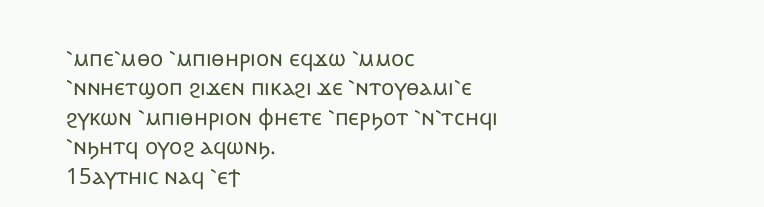⳿ⲙⲡⲉ⳿ⲙⲑⲟ ⳿ⲙⲡⲓⲑⲏⲣⲓⲟⲛ ⲉϥϫⲱ ⳿ⲙⲙⲟⲥ ⳿ⲛⲛⲏⲉⲧϣⲟⲡ ϩⲓϫⲉⲛ ⲡⲓⲕⲁϩⲓ ϫⲉ ⳿ⲛⲧⲟⲩⲑⲁⲙⲓ⳿ⲉ ϩⲩⲕⲱⲛ ⳿ⲙⲡⲓⲑⲏⲣⲓⲟⲛ ⲫⲏⲉⲧⲉ ⳿ⲡⲉⲣϧⲟⲧ ⳿ⲛ⳿ⲧⲥⲏϥⲓ ⳿ⲛϧⲏⲧϥ ⲟⲩⲟϩ ⲁϥⲱⲛϧ.
15ⲁⲩⲧⲏⲓⲥ ⲛⲁϥ ⳿ⲉϯ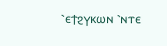⳿ⲉϯϩⲩⲕⲱⲛ ⳿ⲛⲧⲉ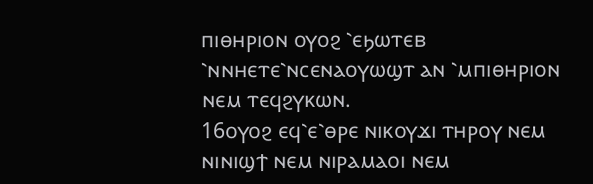ⲡⲓⲑⲏⲣⲓⲟⲛ ⲟⲩⲟϩ ⳿ⲉϧⲱⲧⲉⲃ ⳿ⲛⲛⲏⲉⲧⲉ⳿ⲛⲥⲉⲛⲁⲟⲩⲱϣⲧ ⲁⲛ ⳿ⲙⲡⲓⲑⲏⲣⲓⲟⲛ ⲛⲉⲙ ⲧⲉϥϩⲩⲕⲱⲛ.
16ⲟⲩⲟϩ ⲉϥ⳿ⲉ⳿ⲑⲣⲉ ⲛⲓⲕⲟⲩϫⲓ ⲧⲏⲣⲟⲩ ⲛⲉⲙ ⲛⲓⲛⲓϣϯ ⲛⲉⲙ ⲛⲓⲣⲁⲙⲁⲟⲓ ⲛⲉⲙ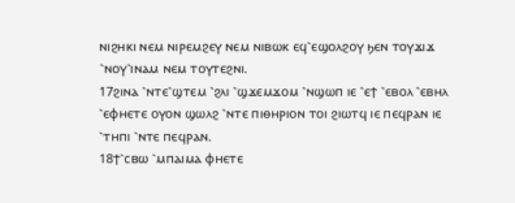ⲛⲓϩⲏⲕⲓ ⲛⲉⲙ ⲛⲓⲣⲉⲙϩⲉⲩ ⲛⲉⲙ ⲛⲓⲃⲱⲕ ⲉϥ⳿ⲉϣⲟⲗϩⲟⲩ ϧⲉⲛ ⲧⲟⲩϫⲓϫ ⳿ⲛⲟⲩ⳿ⲓⲛⲁⲙ ⲛⲉⲙ ⲧⲟⲩⲧⲉϩⲛⲓ.
17ϩⲓⲛⲁ ⳿ⲛⲧⲉ⳿ϣⲧⲉⲙ ⳿ϩⲗⲓ ⳿ϣϫⲉⲙϫⲟⲙ ⳿ⲛϣⲱⲡ ⲓⲉ ⳿ⲉϯ ⳿ⲉⲃⲟⲗ ⳿ⲉⲃⲏⲗ ⳿ⲉⲫⲏⲉⲧⲉ ⲟⲩⲟⲛ ϣⲱⲗϩ ⳿ⲛⲧⲉ ⲡⲓⲑⲏⲣⲓⲟⲛ ⲧⲟⲓ ϩⲓⲱⲧϥ ⲓⲉ ⲡⲉϥⲣⲁⲛ ⲓⲉ ⳿ⲧⲏⲡⲓ ⳿ⲛⲧⲉ ⲡⲉϥⲣⲁⲛ.
18ϯ⳿ⲥⲃⲱ ⳿ⲙⲡⲁⲓⲙⲁ ⲫⲏⲉⲧⲉ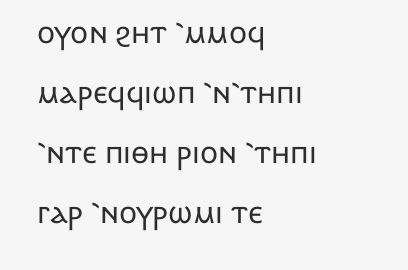ⲟⲩⲟⲛ ϩⲏⲧ ⳿ⲙⲙⲟϥ ⲙⲁⲣⲉϥϥⲓⲱⲡ ⳿ⲛ⳿ⲧⲏⲡⲓ ⳿ⲛⲧⲉ ⲡⲓⲑⲏ ⲣⲓⲟⲛ ⳿ⲧⲏⲡⲓ ⲅⲁⲣ ⳿ⲛⲟⲩⲣⲱⲙⲓ ⲧⲉ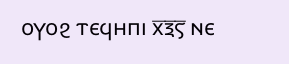ⲟⲩⲟϩ ⲧⲉϥⲏⲡⲓ ⲭ̅ⲝ̅ⲋ̅ ⲛⲉ